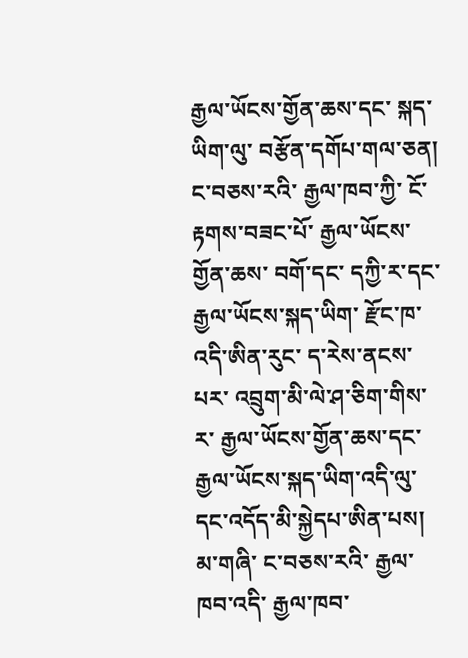རྒྱལ་ཡོངས་གྱོན་ཆས་དང་ སྐད་ཡིག་ལུ་ བརྩོན་དགོཔ་གལ་ཅན།
ང་བཅས་རའི་ རྒྱལ་ཁབ་ཀྱི་ ངོ་རྟགས་བཟང་པོ་ རྒྱལ་ཡོངས་གྱོན་ཆས་ བགོ་དང་ དཀྱི་ར་དང་ རྒྱལ་ཡོངས་སྐད་ཡིག་ རྫོང་ཁ་འདི་ཨིན་རུང་ ད་རེས་ནངས་པར་ འབྲུག་མི་ལེ་ཤ་ཅིག་གིས་ར་ རྒྱལ་ཡོངས་གྱོན་ཆས་དང་ རྒྱལ་ཡོངས་སྐད་ཡིག་འདི་ལུ་ དང་འདོད་མི་སྐྱེདཔ་ཨིན་པས།
མ་གཞི་ ང་བཅས་རའི་ རྒྱལ་ཁབ་འདི་ རྒྱལ་ཁབ་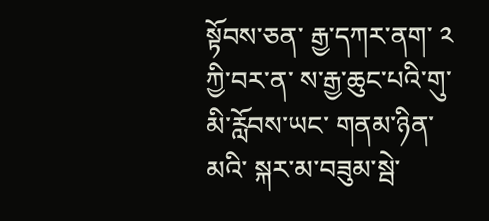སྟོབས་ཅན་ རྒྱ་དཀར་ནག་ ༢ ཀྱི་བར་ན་ ས་རྒྱ་ཆུང་པའི་གུ་ མི་རློབས་ཡང་ གནམ་ཉིན་མའི་ སྐར་མ་བཟུམ་སྦེ་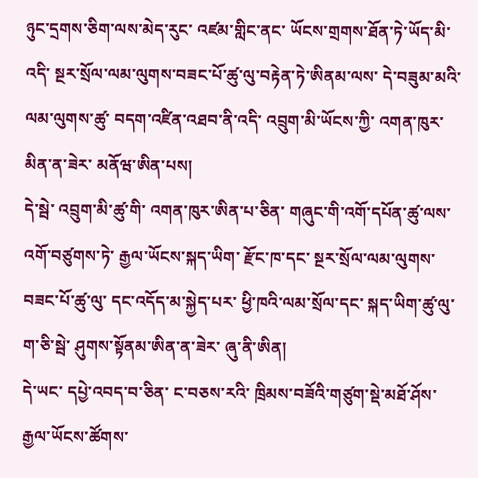ཉུང་དྲགས་ཅིག་ལས་མེད་རུང་ འཛམ་གླིང་ནང་ ཡོངས་གྲགས་ཐོན་ཏེ་ཡོད་མི་འདི་ སྔར་སྲོལ་ལམ་ལུགས་བཟང་པོ་ཚུ་ལུ་བརྟེན་ཏེ་ཨིནམ་ལས་ དེ་བཟུམ་མའི་ ལམ་ལུགས་ཚུ་ བདག་འཛིན་འཐབ་ནི་འདི་ འབྲུག་མི་ཡོངས་ཀྱི་ འགན་ཁུར་མིན་ན་ཟེར་ མནོཝ་ཨིན་པས།
དེ་སྦེ་ འབྲུག་མི་ཚུ་གི་ འགན་ཁུར་ཨིན་པ་ཅིན་ གཞུང་གི་འགོ་དཔོན་ཚུ་ལས་ འགོ་བཙུགས་ཏེ་ རྒྱལ་ཡོངས་སྐད་ཡིག་ རྫོང་ཁ་དང་ སྔར་སྲོལ་ལམ་ལུགས་བཟང་པོ་ཚུ་ལུ་ དང་འདོད་མ་སྐྱེད་པར་ ཕྱི་ཁའི་ལམ་སྲོལ་དང་ སྐད་ཡིག་ཚུ་ལུ་ ག་ཅི་སྦེ་ ཤུགས་སྟོནམ་ཨིན་ན་ཟེར་ ཞུ་ནི་ཨིན།
དེ་ཡང་ དཔྱེ་འབད་བ་ཅིན་ ང་བཅས་རའི་ ཁྲིམས་བཟོའི་གཙུག་སྡེ་མཐོ་ཤོས་ རྒྱལ་ཡོངས་ཚོགས་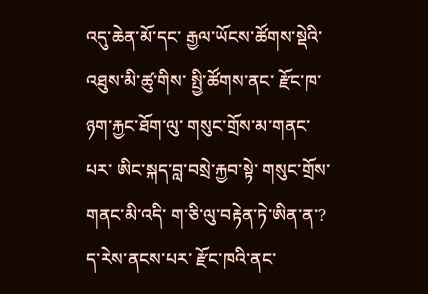འདུ་ཆེན་མོ་དང་ རྒྱལ་ཡོངས་ཚོགས་སྡེའི་ འཐུས་མི་ཚུ་གིས་ སྤྱི་ཚོགས་ནང་ རྫོང་ཁ་ཉག་རྐྱང་ཐོག་ལུ་ གསུང་གྲོས་མ་གནང་པར་ ཨིང་སྐད་བླ་བསྲེ་རྐྱབ་སྟེ་ གསུང་གྲོས་གནང་མི་འདི་ ག་ཅི་ལུ་བརྟེན་ཏེ་ཨིན་ན་?
ད་རེས་ནངས་པར་ རྫོང་ཁའི་ནང་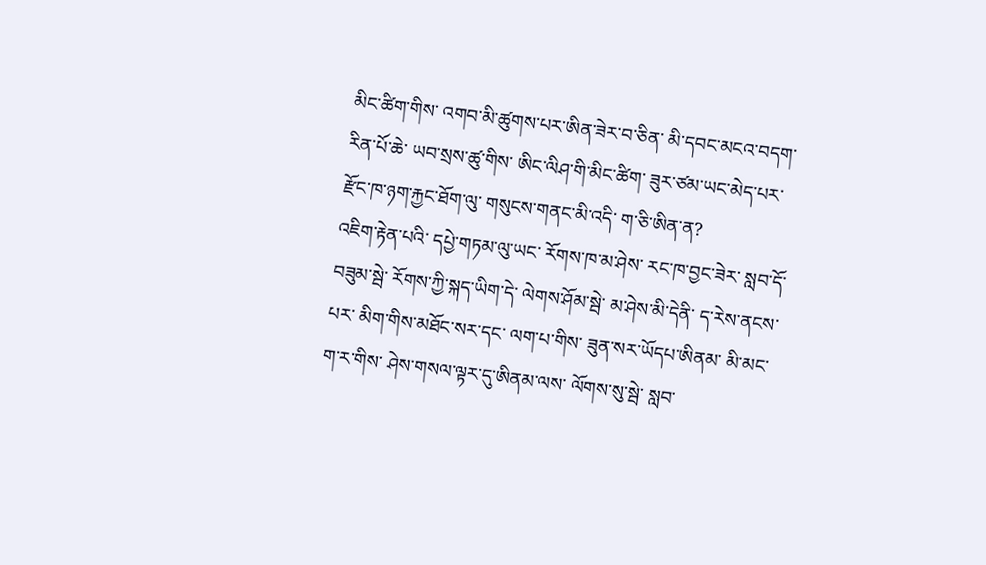མིང་ཚིག་གིས་ འགབ་མི་ཚུགས་པར་ཨིན་ཟེར་བ་ཅིན་ མི་དབང་མངའ་བདག་རིན་པོ་ཆེ་ ཡབ་སྲས་ཚུ་གིས་ ཨིང་ལིཤ་གི་མིང་ཚིག་ ཟུར་ཙམ་ཡང་མེད་པར་ རྫོང་ཁ་ཉག་རྐྱང་ཐོག་ལུ་ གསུངས་གནང་མི་འདི་ ག་ཅི་ཨིན་ན?
འཇིག་རྟེན་པའི་ དཔྱེ་གཏམ་ལུ་ཡང་ རོགས་ཁ་མ་ཤེས་ རང་ཁ་བྱང་ཟེར་ སླབ་དོ་བཟུམ་སྦེ་ རོགས་ཀྱི་སྐད་ཡིག་དེ་ ལེགས་ཤོམ་སྦེ་ མ་ཤེས་མི་དེནི་ ད་རེས་ནངས་པར་ མིག་གིས་མཐོང་སར་དང་ ལག་པ་གིས་ ཟུན་སར་ཡོདཔ་ཨིནམ་ མི་མང་ག་ར་གིས་ ཤེས་གསལ་ལྟར་དུ་ཨིནམ་ལས་ ལོགས་སུ་སྦེ་ སླབ་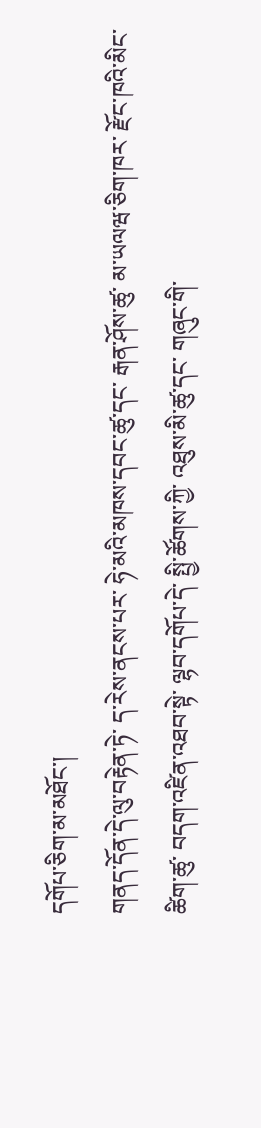དགོཔ་ཅིག་མ་མཐོང་།
གནད་དོན་དེ་ལུ་བརྟེན་ཏེ་ ད་རེས་ནངས་པར་ ཧེ་མའི་མཁས་དབང་ཚུ་དང་ རྒན་ཤོས་ཚུ་ མ་ཡལཝ་ཅིག་ཁར་ རྫོང་ཁའི་མིང་ཚིག་ཚུ་ བདག་འཛིན་འཐབ་སྟེ་ ལྷབ་དགོཔ་དེ་ སྤྱི་ཚོགས་ཀྱི་ འཐུས་མི་ཚུ་དང་ གཞུང་གི་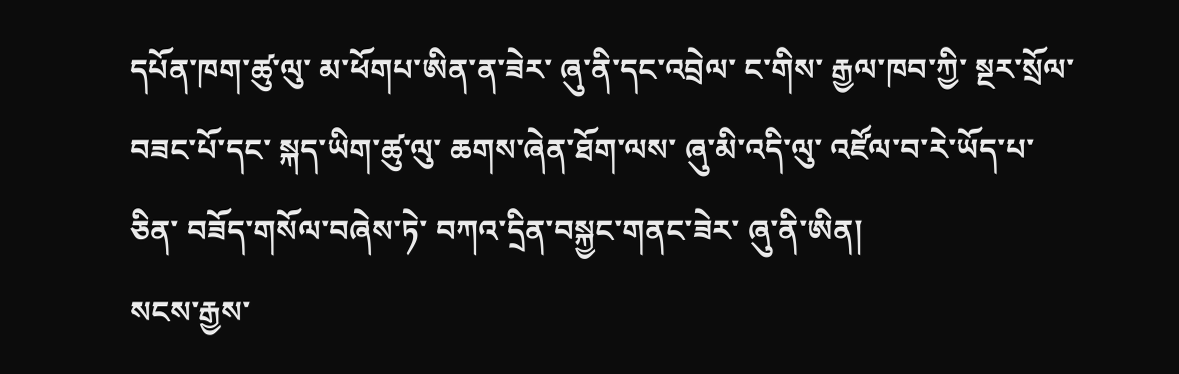དཔོན་ཁག་ཚུ་ལུ་ མ་ཕོགཔ་ཨིན་ན་ཟེར་ ཞུ་ནི་དང་འབྲེལ་ ང་གིས་ རྒྱལ་ཁབ་ཀྱི་ སྔར་སྲོལ་བཟང་པོ་དང་ སྐད་ཡིག་ཚུ་ལུ་ ཆགས་ཞེན་ཐོག་ལས་ ཞུ་མི་འདི་ལུ་ འཛོལ་བ་རེ་ཡོད་པ་ཅིན་ བཟོད་གསོལ་བཞེས་ཏེ་ བཀའ་དྲིན་བསྐྱང་གནང་ཟེར་ ཞུ་ནི་ཨིན།
སངས་རྒྱས་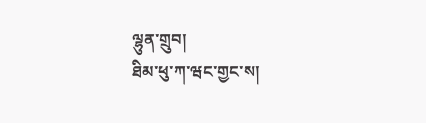ལྷུན་གྲུབ།
ཐིམ་ཕུ་ཀ་ཝང་གྱང་ས།